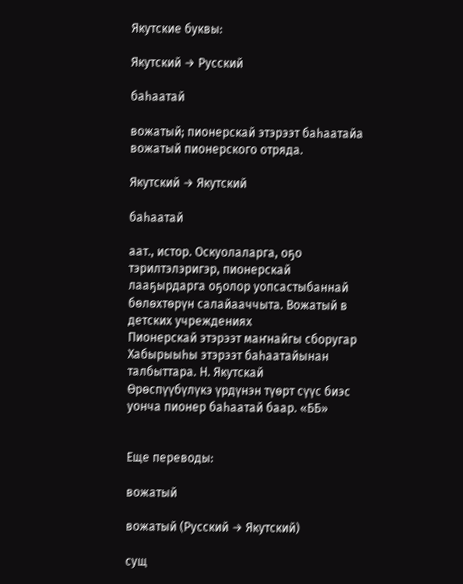Якутские буквы:

Якутский → Русский

баһаатай

вожатый; пионерскай этэрээт баһаатайа вожатый пионерского отряда.

Якутский → Якутский

баһаатай

аат., истор. Оскуолаларга, оҕо тэрилтэлэригэр, пионерскай лааҕырдарга оҕолор уопсастыбаннай бөлөхтөрүн салайааччыта. Вожатый в детских учреждениях
Пионерскай этэрээт маҥнайгы сборугар Хабырыыһы этэрээт баһаатайынан талбыттара. Н. Якутскай
Өрөспүүбүлүкэ үрдүнэн түөрт сүүс биэс уонча пионер баһаатай баар. «ББ»


Еще переводы:

вожатый

вожатый (Русский → Якутский)

сущ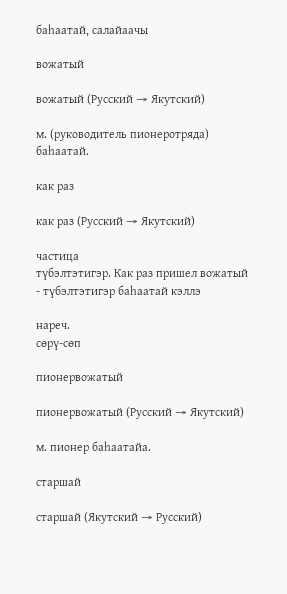баһаатай, салайаачы

вожатый

вожатый (Русский → Якутский)

м. (руководитель пионеротряда) баһаатай.

как раз

как раз (Русский → Якутский)

частица
түбэлтэтигэр. Как раз пришел вожатый - түбэлтэтигэр баһаатай кэллэ

нареч.
сөрү-сөп

пионервожатый

пионервожатый (Русский → Якутский)

м. пионер баһаатайа.

старшай

старшай (Якутский → Русский)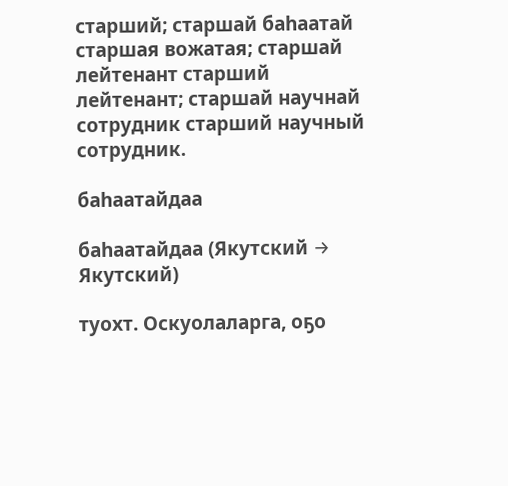старший; старшай баһаатай старшая вожатая; старшай лейтенант старший лейтенант; старшай научнай сотрудник старший научный сотрудник.

баһаатайдаа

баһаатайдаа (Якутский → Якутский)

туохт. Оскуолаларга, оҕо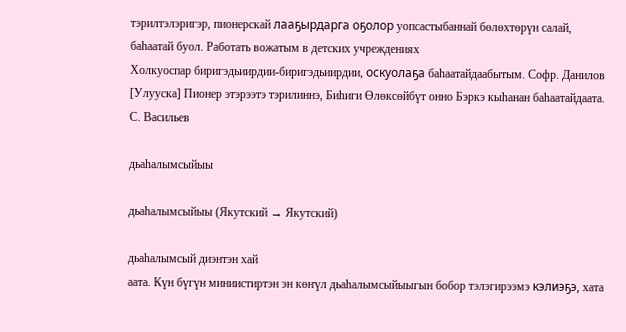тэрилтэлэригэр, пионерскай лааҕырдарга оҕолор уопсастыбаннай бөлөхтөрүн салай, баһаатай буол. Работать вожатым в детских учреждениях
Холкуоспар биригэдьиирдии-биригэдьиирдии, оскуолаҕа баһаатайдаабытым. Софр. Данилов
[Улууска] Пионер этэрээтэ тэрилиннэ, Биһиги Өлөксөйбүт онно Бэркэ кыһанан баһаатайдаата. С. Васильев

дьаһалымсыйыы

дьаһалымсыйыы (Якутский → Якутский)

дьаһалымсый диэнтэн хай
аата. Күн бүгүн миниистиртэн эн көҥүл дьаһалымсыйыыгын бобор тэлэгирээмэ кэлиэҕэ, хата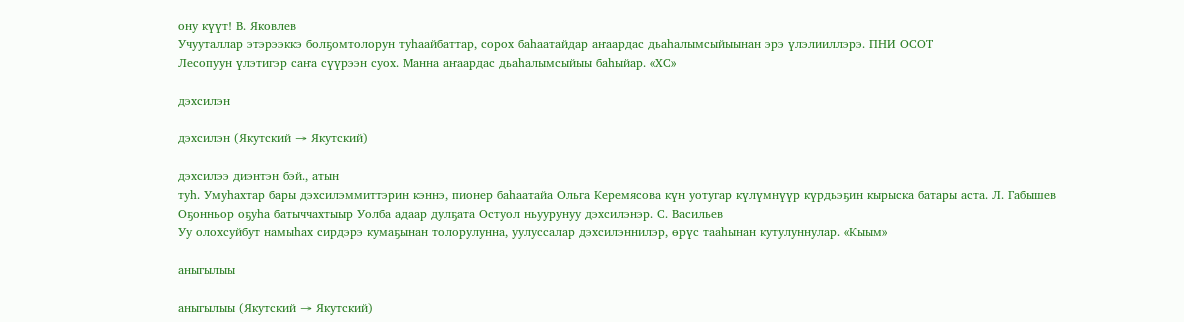ону күүт! В. Яковлев
Учууталлар этэрээккэ болҕомтолорун туһаайбаттар, сорох баһаатайдар аҥаардас дьаһалымсыйыынан эрэ үлэлииллэрэ. ПНИ ОСОТ
Лесопуун үлэтигэр саҥа сүүрээн суох. Манна аҥаардас дьаһалымсыйыы баһыйар. «ХС»

дэхсилэн

дэхсилэн (Якутский → Якутский)

дэхсилээ диэнтэн бэй., атын
туһ. Умуһахтар бары дэхсилэммиттэрин кэннэ, пионер баһаатайа Ольга Керемясова күн уотугар күлүмнүүр күрдьэҕин кырыска батары аста. Л. Габышев
Оҕонньор оҕуһа батыччахтыыр Уолба адаар дулҕата Остуол ньуурунуу дэхсилэнэр. С. Васильев
Уу олохсуйбут намыһах сирдэрэ кумаҕынан толорулунна, уулуссалар дэхсилэннилэр, өрүс тааһынан кутулуннулар. «Кыым»

аныгылыы

аныгылыы (Якутский → Якутский)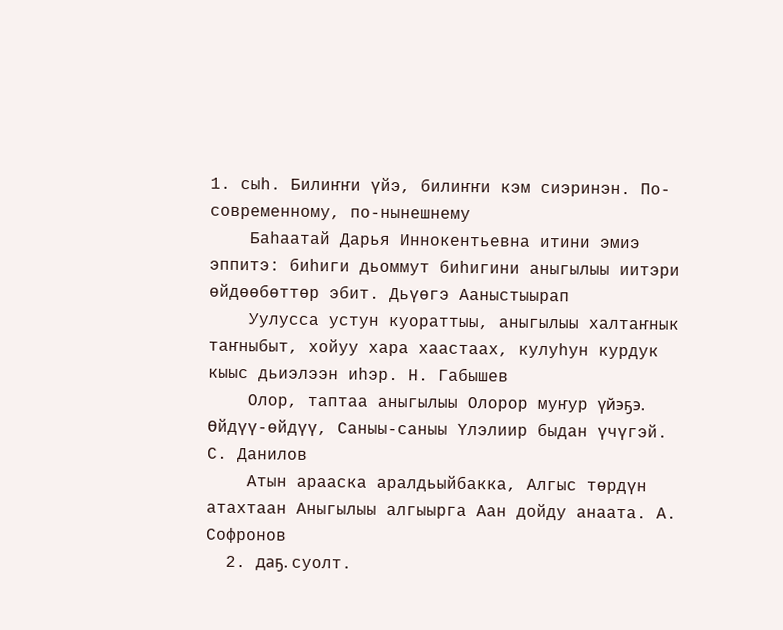1. сыһ. Билиҥҥи үйэ, билиҥҥи кэм сиэринэн. По-современному, по-нынешнему
    Баһаатай Дарья Иннокентьевна итини эмиэ эппитэ: биһиги дьоммут биһигини аныгылыы иитэри өйдөөбөттөр эбит. Дьүөгэ Ааныстыырап
    Уулусса устун куораттыы, аныгылыы халтаҥнык таҥныбыт, хойуу хара хаастаах, кулуһун курдук кыыс дьиэлээн иһэр. Н. Габышев
    Олор, таптаа аныгылыы Олорор муҥур үйэҕэ. Өйдүү-өйдүү, Саныы-саныы Үлэлиир быдан үчүгэй. С. Данилов
    Атын арааска аралдьыйбакка, Алгыс төрдүн атахтаан Аныгылыы алгыырга Аан дойду анаата. А. Софронов
  2. даҕ. суолт.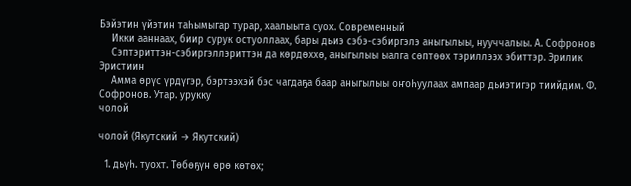Бэйэтин үйэтин таһымыгар турар, хаалыыта суох. Современный
    Икки ааннаах, биир сурук остуоллаах, бары дьиэ сэбэ-сэбиргэлэ аныгылыы, нууччалыы. А. Софронов
    Сэптэриттэн-сэбиргэллэриттэн да көрдөххө, аныгылыы ыалга сөптөөх тэриллээх эбиттэр. Эрилик Эристиин
    Амма өрүс үрдүгэр, бэртээхэй бэс чагдаҕа баар аныгылыы оҥоһуулаах ампаар дьиэтигэр тиийдим. Ф. Софронов. Утар. урукку
чолой

чолой (Якутский → Якутский)

  1. дьүһ. туохт. Төбөҕүн өрө көтөх;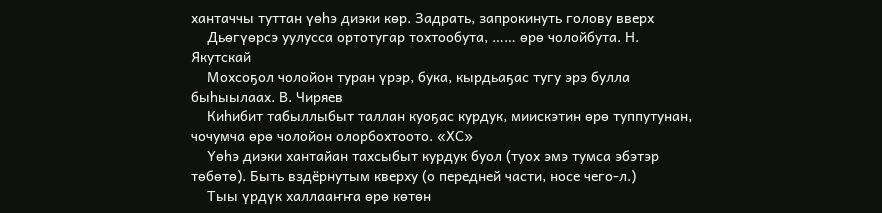хантаччы туттан үөһэ диэки көр. Задрать, запрокинуть голову вверх
    Дьөгүөрсэ уулусса ортотугар тохтообута, …… өрө чолойбута. Н. Якутскай
    Мохсоҕол чолойон туран үрэр, бука, кырдьаҕас тугу эрэ булла быһыылаах. В. Чиряев
    Киһибит табыллыбыт таллан куоҕас курдук, миискэтин өрө туппутунан, чочумча өрө чолойон олорбохтоото. «ХС»
    Үөһэ диэки хантайан тахсыбыт курдук буол (туох эмэ тумса эбэтэр төбөтө). Быть вздёрнутым кверху (о передней части, носе чего-л.)
    Тыы үрдүк халлааҥҥа өрө көтөн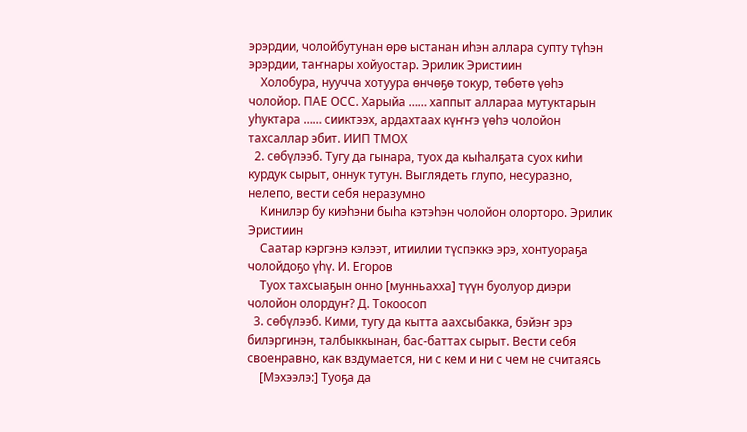эрэрдии, чолойбутунан өрө ыстанан иһэн аллара супту түһэн эрэрдии, таҥнары хойуостар. Эрилик Эристиин
    Холобура, нуучча хотуура өнчөҕө токур, төбөтө үөһэ чолойор. ПАЕ ОСС. Харыйа …… хаппыт аллараа мутуктарын уһуктара …… сииктээх, ардахтаах күҥҥэ үөһэ чолойон тахсаллар эбит. ИИП ТМОХ
  2. сөбүлээб. Тугу да гынара, туох да кыһалҕата суох киһи курдук сырыт, оннук тутун. Выглядеть глупо, несуразно, нелепо, вести себя неразумно
    Кинилэр бу киэһэни быһа кэтэһэн чолойон олорторо. Эрилик Эристиин
    Саатар кэргэнэ кэлээт, итиилии түспэккэ эрэ, хонтуораҕа чолойдоҕо үһү. И. Егоров
    Туох тахсыаҕын онно [мунньахха] түүн буолуор диэри чолойон олордуҥ? Д. Токоосоп
  3. сөбүлээб. Кими, тугу да кытта аахсыбакка, бэйэҥ эрэ билэргинэн, талбыккынан, бас-баттах сырыт. Вести себя своенравно, как вздумается, ни с кем и ни с чем не считаясь
    [Мэхээлэ:] Туоҕа да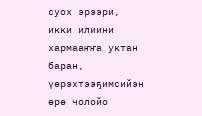суох эрээри, икки илиини хармааҥҥа уктан баран, үөрэхтээҕимсийэн өрө чолойо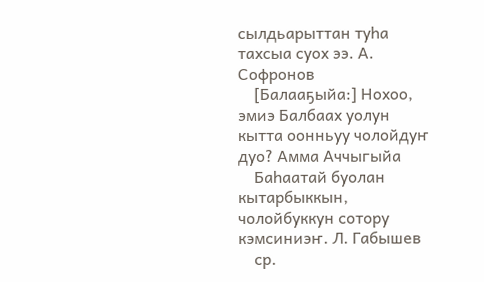сылдьарыттан туһа тахсыа суох ээ. А. Софронов
    [Балааҕыйа:] Нохоо, эмиэ Балбаах уолун кытта оонньуу чолойдуҥ дуо? Амма Аччыгыйа
    Баһаатай буолан кытарбыккын, чолойбуккун сотору кэмсиниэҥ. Л. Габышев
    ср.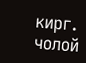кирг. чолой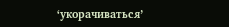‘укорачиваться’